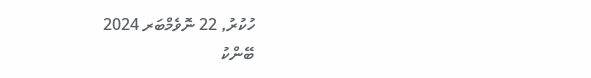ހުކުރު, 22 ނޮވެމްބަރ 2024
ބޭންކު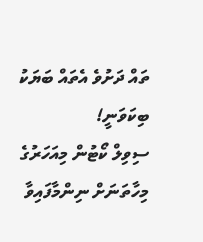ތައް ދަށުވެ އެތައް ބަޔަކު ބިކަވަނީ!
ސިވިލް ކޯޓުން މިއަހަރުގެ މިހާތަނަށް ނިންމާފައިވާ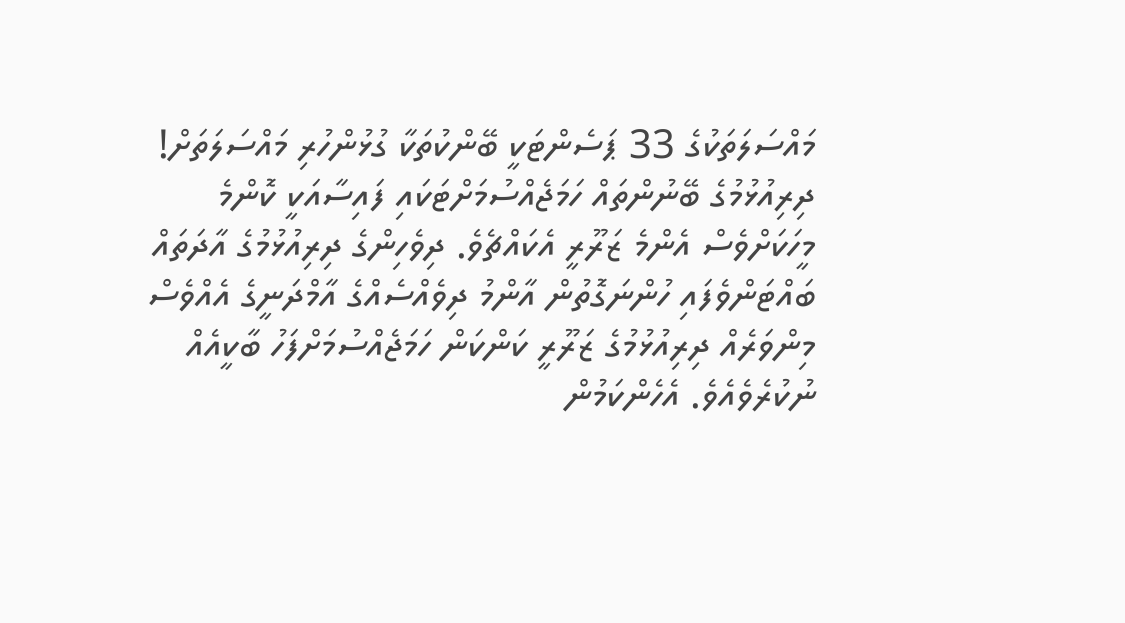މައްސަލަތަކުގެ 33 ޕަސެންޓަކީ ބޭންކުތަކާ ގުޅުންހުރި މައްސަލަތަށް!
ދިރިއުޅުމުގެ ބޭނުންތައް ހަމަޖެއްސުމަށްޓަކައި ފައިސާއަކީ ކޮންމެ މީހަކަށްވެސް އެންމެ ޒަރޫރީ އެކައްޗެވެ. ދިވެހިންގެ ދިރިއުޅުމުގެ އާދަތައް ބައްޓަންވެފައި ހުންނަގޮތުން އާންމު ދިވެއްސެއްގެ އާމްދަނީގެ އެއްވެސް މިންވަރެއް ދިރިއުޅުމުގެ ޒަރޫރީ ކަންކަން ހަމަޖެއްސުމަށްފަހު ބާކީއެއް ނުކުރެވެއެވެ. އެހެންކަމުން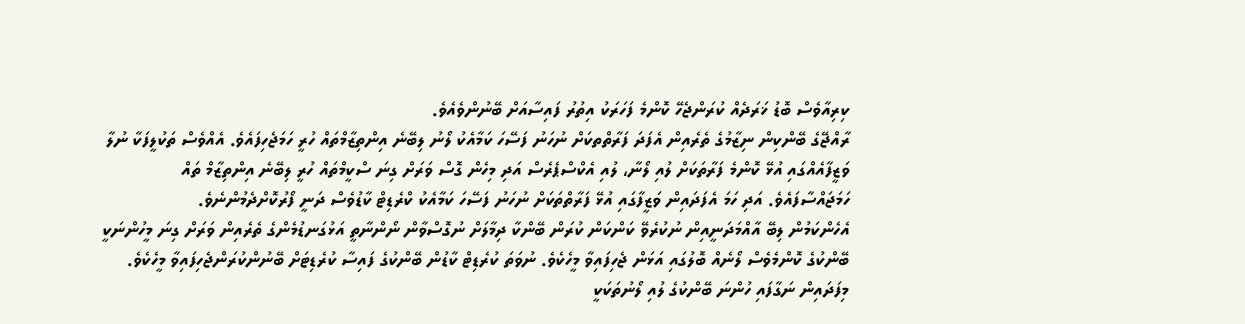ކިރިއާވެސް ބޮޑު ޚަރަދެއް ކުރަންޖެހޭ ކޮންމެ ފަހަރަކު އިތުރު ފައިސާއަށް ބޭނުންވެއެވެ.
ރާއްޖޭގެ ބޭންކިން ނިޒާމުގެ ތެރެއިން އެފަދަ ފަރާތްތކަށް ނުހަނު ފަސޭހަ ކަމާއެކު ލޯނު ލިބޭނެ އިންތިޒާމްތައް ހުރީ ހަމަޖެހިފައެވެ. އެއްވެސް ތަކުލީފަކާ ނުލާ ވަޒީފާއެއްގައި އުޅޭ ކޮންމެ ފަރާތަކަށް ލުއި ލޯނާ، ލުއި އެކްސްޕެރެސް އަދި މިހެން ގޮސް ވަރަށް ގިނަ ސްކީމްތައް ހުރީ ލިބޭނެ އިންތިޒާމް ތައް ހަމަޖައްސާފައެވެ. އަދި ހަމަ އެފަދައިން ވަޒީފާގައި އުޅޭ ފަރާތްތަކަށް ނުހަނު ފަސޭހަ ކަމާއެކު ކްރެޑިޓް ކާޑުވެސް ދަނީ ފޯރުކޮށްދެމުންނެވެ.
އެހެންކަމުން ލިބޭ އާއްމަދަނީއިން ނުކުރެވޭ ކަންކަން ކުރަން ބޭންކާ ދިމާލަށް ނުގޮސްވާން ނޯންނާތީ އަޅުގަނޑުމެންގެ ތެރެއިން ވަރަށް ގިނަ މީހުންނަކީ ބޭންކުގެ ކޮންމެވެސް ލޯނެއް ބޮލުގައި އަޅަން ޖެހިފައިވާ މީހެކެވެ. ނުވަތަ ކުރެޑިޓް ކާޑުން ބޭންކުގެ ފައިސާ ކުރެޑިޓަށް ބޭނުންކުރަންޖެހިފައިވާ މީހެކެވެ.
މިފަދައިން ނަގާފައި ހުންނަ ބޭންކުގެ ލުއި ލޯނުތަކަކީ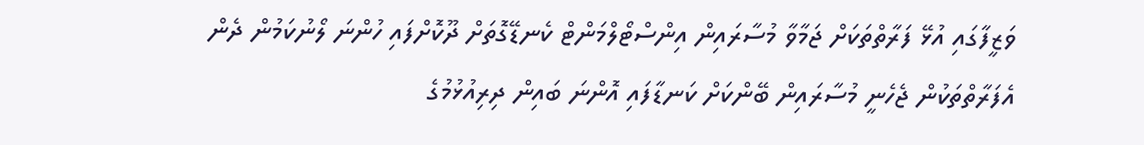ވަޒީފާގައި އުޅޭ ފަރާތްތަކަށް ޖަމާވާ މުސާރައިން އިންސްޓޯލްމަންޓް ކެނޑޭގޮތަށް ދޫކޮށްފައި ހުންނަ ލޯނުކަމުން ދެން އެފަރާތްތަކުން ޖެހެނީ މުސާރައިން ބޭންކަށް ކަނޑާފައި އޮންނަ ބައިން ދިރިއުޅުމުގެ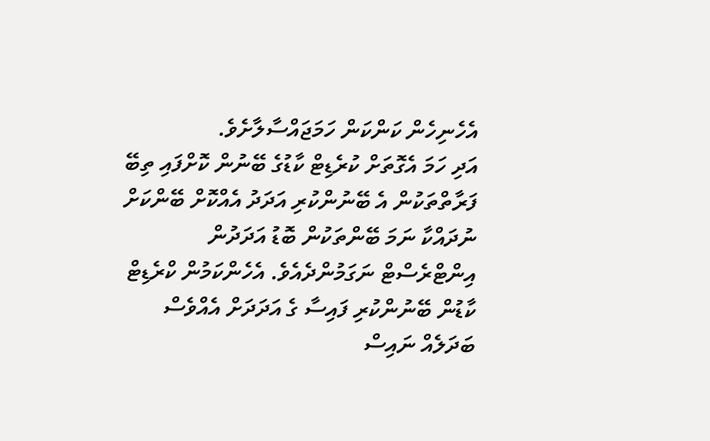އެހެނިހެން ކަންކަން ހަމަޖައްސާލާށެވެ.
އަދި ހަމަ އެގޮތަށް ކުރެޑިޓް ކާޑުގެ ބޭނުން ކޮށްފައި ތިބޭ ފަރާތްތަކުން އެ ބޭނުންކުރި އަދަދު އެއްކޮށް ބޭންކަށް ނުދައްކާ ނަމަ ބޭންތަކުން ބޮޑު އަދަދުން އިންޓްރެސްޓް ނަގަމުންދެއެވެ. އެހެންކަމުން ކްރެޑިޓް ކާޑުން ބޭނުންކުރި ފައިސާ ގެ އަދަދަށް އެއްވެސް ބަދަލެއް ނައިސް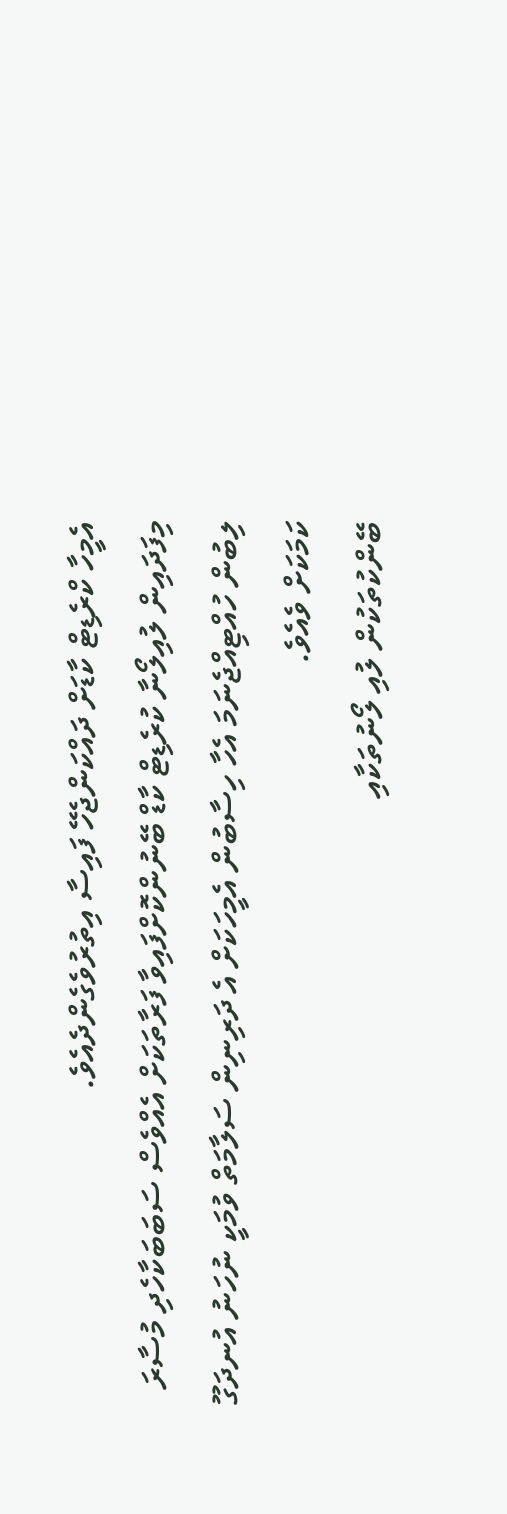އެމީހާ ކްރެޑިޓް ކާޑަށް ދައްކަންޖެހޭ ފައިސާ އިތުރުވެގެންދެއެވެ.
މިފަދައިން ލުއިލޯނާ ކުރެޑިޓް ކާޑް ބޭނުންކޮށްފައިވާ ފަރާތަކަށް އެއްވެސް ސަބަބަކާހެދި މުސާރަ ލިބުން ހުއްޓިއްޖެނަމަ އެހާ ހިސާބުން އެމީހަކަށް އެ ދަރިނިން ސަލާމަތް ވުމަކީ ނުހަނު އުނދަގޫ ކަމަކަށް ވެއެވެ.
ބޭންކުތަކުން ލުއި ލޯނުތަކާއި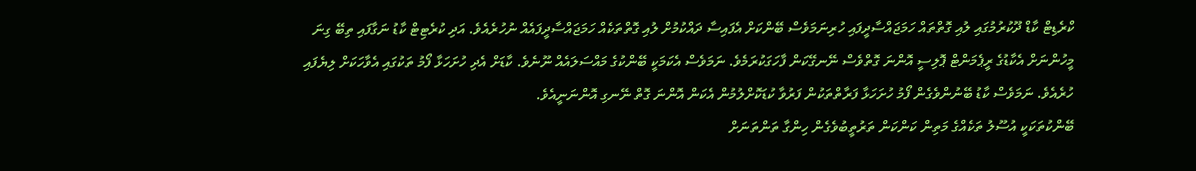ކްރެޑިޓް ކާޑް ދޫކުރުމުގައި ލުއި ގޮތްތައް ހަމަޖައްސާދީފައި ހުރިނަމަވެސް ބޭންކަށް އެފައިސާ ދައްކުމުށް ލުއި ގޮތްތަކެއް ހަމަޖައްސާދީފައެއް ނުހުރެއެވެ. އަދި ކުރެޓިޓް ކާޑު ނަގާފައި ތިބޭ ގިނަ މީހުންނަށް އެކާޑުގެ ރީޕެމަންޓް ޕޮލިސީ އޮންނަ ގޮތްވެސް ނޭނގޭކަން ފާހަގަކުރަމެވެ. ނަމަވެސް އެކަމަކީ ބޭންކުގެ މައްސަލައެއް ނޫނެވެ. ކާޑަށް އެދި ހުށަހަޅާ ފޯމު ތަކުގައި އެވާހަކަށް ލިޔެފައި ހުރެއެވެ. ނަމަވެސް ކާޑު ބޭނުންވެގެން ފޯމު ހުށަހަޅާ ފަރާތްތަކުން ފަރުވާ ކުޑަކޮށްލުމުން އެކަން އޮންނަ ގޮތް ނޭނގި އޮންނަނީއެވެ.
ބޭންކުތަކަކީ އުސޫލު ތަކެއްގެ މަތިން ކަންކަން ތަރުތީބުވެގެން ހިންގާ ތަންތަނަށް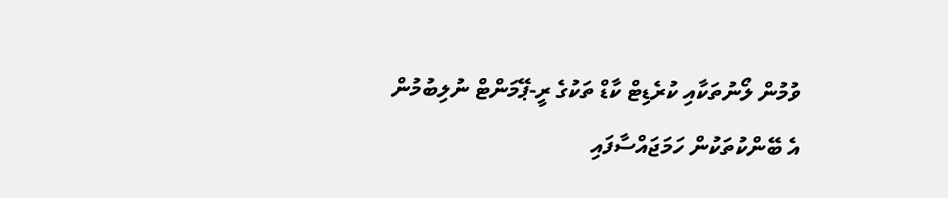ވުމުން ލޯނުތަކާއި ކުރެޑިޓް ކާޑް ތަކުގެ ރީ-ޕޭމަންޓް ނުލިބުމުން އެ ބޭންކުތަކުން ހަމަޖައްސާފައި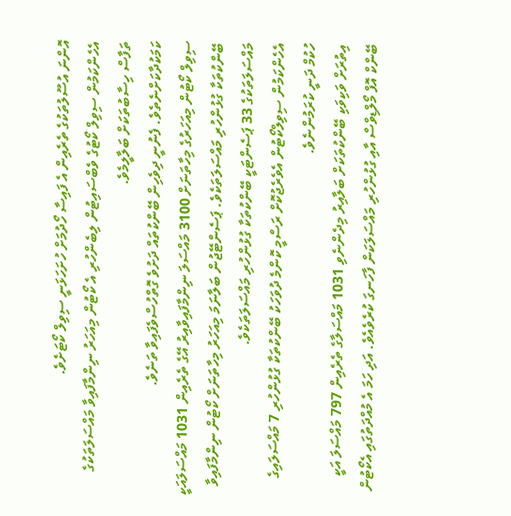އޮންނަ އުސޫލުތަކުގެ ތެރެއިން އެ ފައިސާ ހޯދުމަށް ހުށަހަޅަނީ ސިވިލް ކޯޓަށެވެ.
އެހެންކަމުން ސިވިލް ކޯޓުގެ ވެބްސައިޓުން ލިބެންހުރި އެ ކޯޓުން މިއަހަރު ނިންމާފައިވާ މައްސަލަތަކުގެ ތަފާސް ހިސާބުތަކަށް ބަލާލީމެވެ.
ކަމަކުދާކަށްނެތެވެ. ފެނުނީ ދިވެހިން ބޭންކުތައް ދަށުވެ ގޮތްހުސްވެފައިވާ ތަނެވެ.
ސިވިލް ކޯޓުން މިއަހަރުގެ މިހާތަނަށް 3100 މައްސަލަ ނިންމާފައިވާއިރު އޭގެ ތެރެއިން 1031 މައްސަލައަކީ ބޭންކުތަކާ ގުޅުންހުރި މައްސަލަތަކެވެ. ޕަސެންޓޭޖުން ބަލާނަމަ މިއަހަރު މިހާތަނަށް ކޯޓުން ނިންމާފައިވާ މައްސަލަތަކުގެ 33 ޕަސެންޓަކީ ބޭންކުތަކާ ގުޅުންހުރި މައްސަލަތަކެވެ.
އެހެންކަމުން ސިވިލްކޯޓުން އެވެރެޖުކޮށް ރަސްމީ ކޮންމެ ދުވަހަކު ބޭންކުތަކާ ގުޅުންހުރި 7 މައްސަލައިގެ ހުކުމް ދަނީ ކުރަމުންނެވެ.
އިތުރަށް ވަކިވަކި ބޭންކުތަކަށް ބަލާއިރު މިދެންނެވި 1031 މައްސަލާގެ ތެރެއިން 797 މައްސަލަ އަކީ ބޭންކް އޮފް މޯލްޑިވްސް އާއި ގުޅުންހުރި މައްސަލަކަން ފާހަނގަ ކުރެވެއެވެ. އަދި ހަމަ އެ މުއްދަތުގައި އެކޯޓުން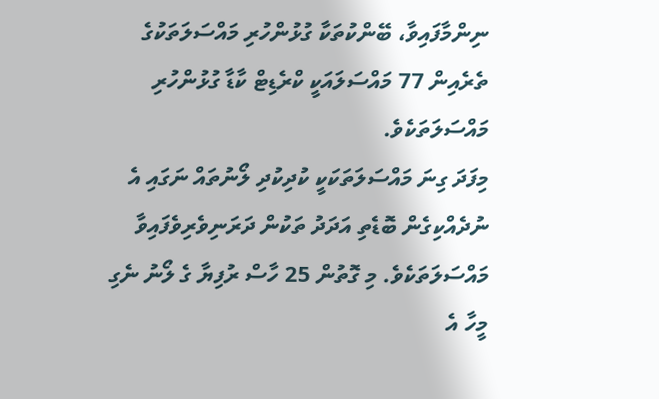ނިންމާފައިވާ، ބޭންކުތަކާ ގުޅުންހުރި މައްސަލަތަކުގެ ތެރެއިން 77 މައްސަލައަކީ ކްރެޑިޓް ކާޑާ ގުޅުންހުރި މައްސަލަތަކެވެ.
މިފަދަ ގިނަ މައްސަލަތަކަކީ ކުދިކުދި ލޯނުތައް ނަގައި އެ ނުދެއްކިގެން ބޮޑެތި އަދަދު ތަކުން ދަރަނިވެރިވެފައިވާ މައްސަލަތަކެވެ. މި ގޮތުން 25 ހާސް ރުފިޔާ ގެ ލޯނު ނެގި މީހާ އެ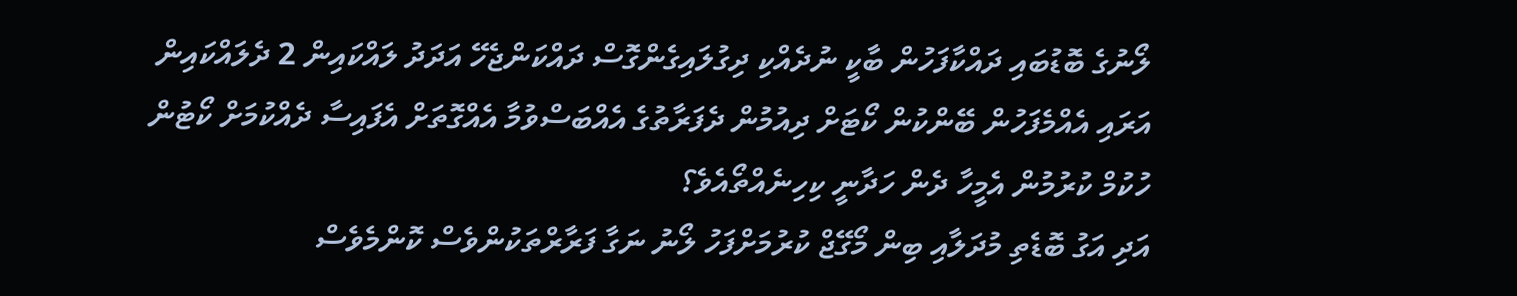ލޯނުގެ ބޮޑުބައި ދައްކާފަހުން ބާކީ ނުދެއްކި ދިގުލައިގެންގޮސް ދައްކަންޖެހޭ އަދަދު ލައްކައިން 2 ދެލައްކައިން އަރައި އެއްމެފަހުން ބޭންކުން ކޯޓަށް ދިއުމުން ދެފަރާތުގެ އެއްބަސްވުމާ އެއްގޮތަށް އެފައިސާ ދެއްކުމަށް ކޯޓުން ހުކުމް ކުރުމުން އެމީހާ ދެން ހަދާނީ ކިހިނެއްތޯއެވެ؟
އަދި އަގު ބޮޑެތި މުދަލާއި ބިން މޯގޭޖް ކުރުމަށްފަހު ލޯނު ނަގާ ފަރާރްތަކުންވެސް ކޮންމެވެސް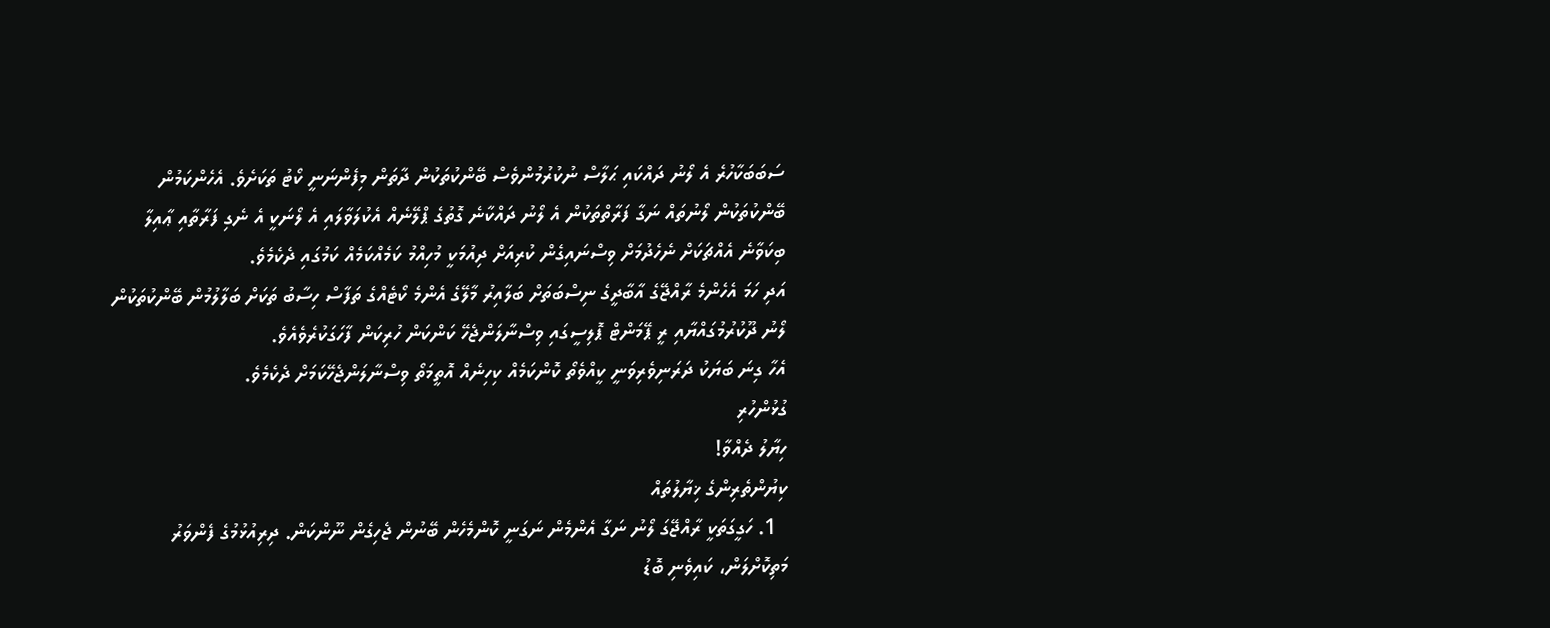ސަބަބަކާހުރެ އެ ލޯނު ދައްކައި ޙަލާސް ނުކުރުމުންވެސް ބޭންކުތަކުން ދާތަން މިފެންނަނީ ކޯޓު ތަކަށެވެ. އެހެންކަމުން ބޭންކުތަކުން ލޯނުތައް ނަގާ ފަރާތްތަކުން އެ ލޯނު ދައްކާނެ ގޮތުގެ ޕްލޭނެއް އެކުލަވާލައި އެ ލޯނަކީ އެ ނެގި ފަރާތާއި ޢާއިލާ ބިކަވާނެ އެއްޗަކަށް ނެހެދުމަށް ވިސްނައިގެން ކުރިއަށް ދިއުމަކީ މުހިއްމު ކަމެއްކަމެއް ކަމުގައި ދެކެމެވެ.
އަދި ހަމަ އެހެންމެ ރާއްޖޭގެ އާބާދީގެ ނިސްބަތަށް ބަލާއިރު މާލޭގެ އެންމެ ކޯޓެއްގެ ތަފާސް ހިސާބު ތަކަށް ބަލާލުމުން ބޭންކުތަކުން ލޯނު ދޫކުރުމުގައްޔާއި ރީ ޕޭމަންޓް ޕޮލިސީގައި ވިސްނާލަންޖެހޭ ކަންކަން ހުރިކަން ފާހަގަކުރެވެއެވެ.
އެހާ ގިނަ ބަޔަކު ދަރަނިވެރިވަނީ ކީއްވެތޯ ކޮންކަމެއް ކިހިނެއް އޮތީމަތޯ ވިސްނާލަންޖެހޭކަމަށް ދެކެމެވެ.
ގުޅުންހުރި
ހިޔާލު ދެއްވާ!
ކިޔުންތެރިންގެ ޚިޔާލުތައް
  1. ހަގީގަތަކީ ރާއްޖޭގަ ލޯނު ނަގާ އެންމެން ނަގަނީ ކޮންމެހެން ބޭނުން ޖެހިގެން ނޫންކަން. ދިރިއުޅުމުގެ ފެންވަރު މަތިކޮށްލަން، ކައިވެނި ބޮޑު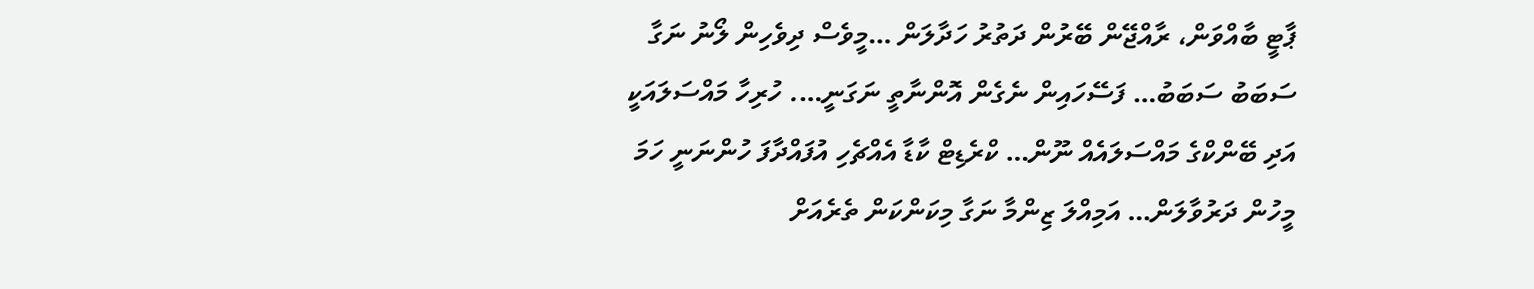ޕާޓީ ބާއްވަން، ރާއްޖޭން ބޭރުން ދަތުރު ހަދާލަން …މީވެސް ދިވެހިން ލޯނު ނަގާ ސަބަބު ސަބަބު… ފަސޭހައިން ނެގެން އޮންނާތީ ނަގަނީ…. ހުރިހާ މައްސަލައަކީ އަދި ބޭންކްގެ މައްސަލައެއް ނޫން… ކްރެޑިޓް ކާޑާ އެއްޗެހި އުފައްދާފަ ހުންނަނީ ހަމަ މީހުން ދަރުވާލަން… އަމިއްލަ ޒިންމާ ނަގާ މިކަންކަން ތެރެއަށް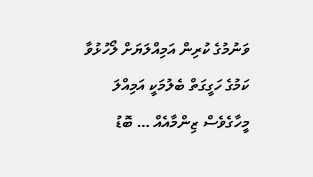ވަނުމުގެ ކުރިން އަމިއްލަޔަށް ލޯހުޅުވާ ކަމުގެ ހަގީގަތް ބެލުމަކީ އަމިއްލަ މީހާގެވެސް ޒިންމާއެއް … ބޮޑު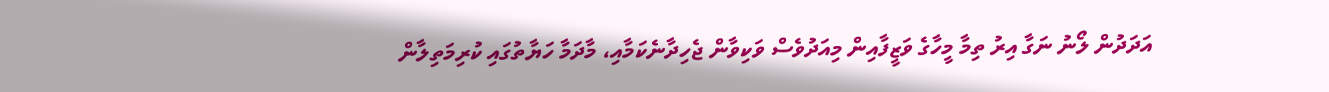އަދަދުން ލޯނު ނަގާ އިރު ތިމާ މީހާގެ ވަޒީފާއިން މިއަދުވެސް ވަކިވާން ޖެހިދާނެކަމާއި، މާދަމާ ހަޔާތުގައި ކުރިމަތިލާން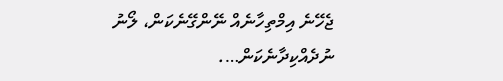ޖެހޭނެ އިމްތިހާނެއް ނޭންގޭނެކަން، ލޯނު ނުދެއްކިދާނެކަން….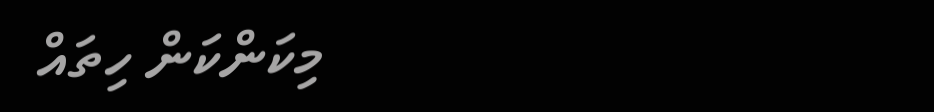މިކަންކަން ހިތައް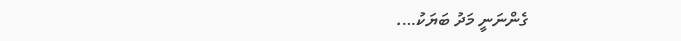ގެންނަނީ މަދު ބަޔަކު….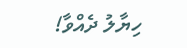ހިޔާލު ދެއްވާ!